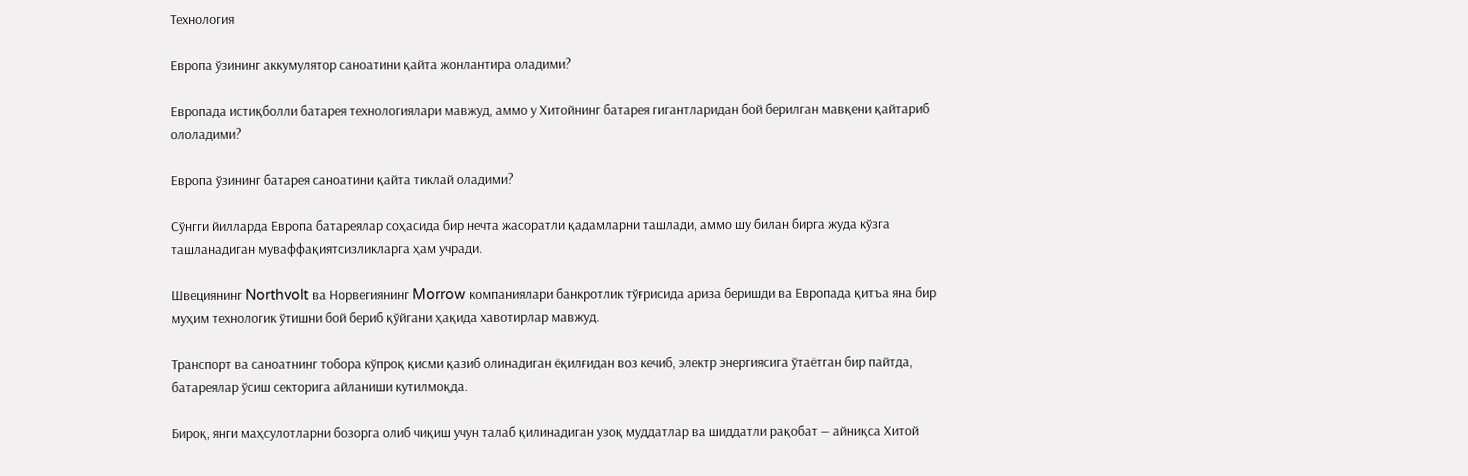Технология

Европа ўзининг аккумулятор саноатини қайта жонлантира оладими?

Европада истиқболли батарея технологиялари мавжуд, аммо у Хитойнинг батарея гигантларидан бой берилган мавқени қайтариб ололадими?

Европа ўзининг батарея саноатини қайта тиклай оладими?

Сўнгги йилларда Европа батареялар соҳасида бир нечта жасоратли қадамларни ташлади, аммо шу билан бирга жуда кўзга ташланадиган муваффақиятсизликларга ҳам учради.

Швециянинг Northvolt ва Норвегиянинг Morrow компаниялари банкротлик тўғрисида ариза беришди ва Европада қитъа яна бир муҳим технологик ўтишни бой бериб қўйгани ҳақида хавотирлар мавжуд.

Транспорт ва саноатнинг тобора кўпроқ қисми қазиб олинадиган ёқилғидан воз кечиб, электр энергиясига ўтаётган бир пайтда, батареялар ўсиш секторига айланиши кутилмоқда.

Бироқ, янги маҳсулотларни бозорга олиб чиқиш учун талаб қилинадиган узоқ муддатлар ва шиддатли рақобат — айниқса Хитой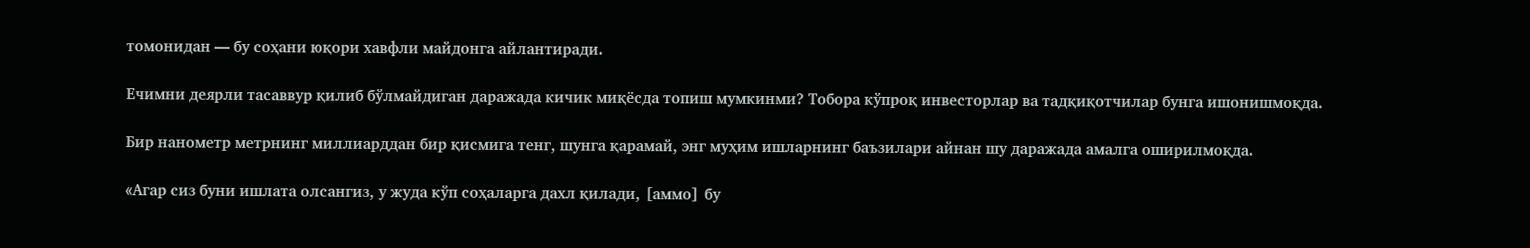томонидан — бу соҳани юқори хавфли майдонга айлантиради.

Ечимни деярли тасаввур қилиб бўлмайдиган даражада кичик миқёсда топиш мумкинми? Тобора кўпроқ инвесторлар ва тадқиқотчилар бунга ишонишмоқда.

Бир нанометр метрнинг миллиарддан бир қисмига тенг, шунга қарамай, энг муҳим ишларнинг баъзилари айнан шу даражада амалга оширилмоқда.

«Агар сиз буни ишлата олсангиз, у жуда кўп соҳаларга дахл қилади, [аммо] бу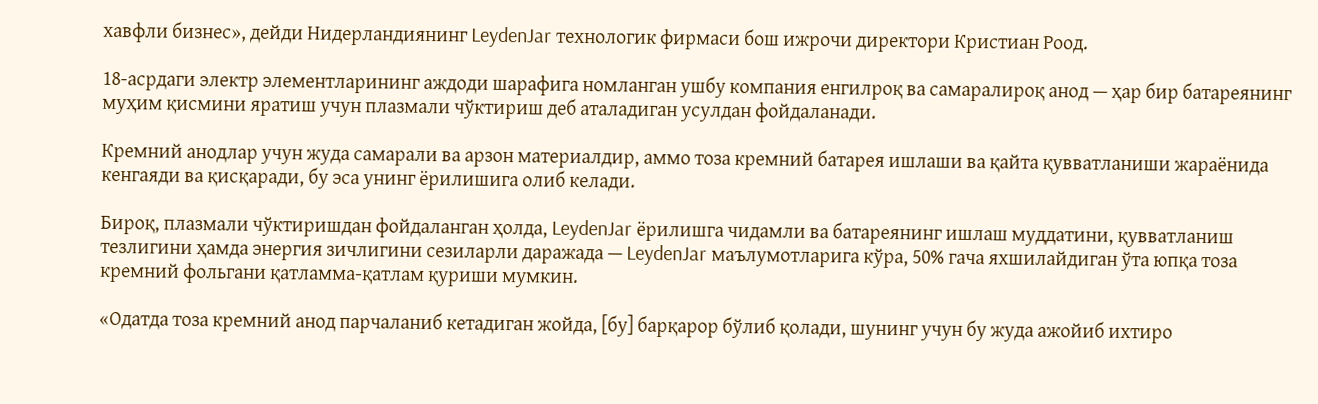хавфли бизнес», дейди Нидерландиянинг LeydenJar технологик фирмаси бош ижрочи директори Кристиан Роод.

18-асрдаги электр элементларининг аждоди шарафига номланган ушбу компания енгилроқ ва самаралироқ анод — ҳар бир батареянинг муҳим қисмини яратиш учун плазмали чўктириш деб аталадиган усулдан фойдаланади.

Кремний анодлар учун жуда самарали ва арзон материалдир, аммо тоза кремний батарея ишлаши ва қайта қувватланиши жараёнида кенгаяди ва қисқаради, бу эса унинг ёрилишига олиб келади.

Бироқ, плазмали чўктиришдан фойдаланган ҳолда, LeydenJar ёрилишга чидамли ва батареянинг ишлаш муддатини, қувватланиш тезлигини ҳамда энергия зичлигини сезиларли даражада — LeydenJar маълумотларига кўра, 50% гача яхшилайдиган ўта юпқа тоза кремний фольгани қатламма-қатлам қуриши мумкин.

«Одатда тоза кремний анод парчаланиб кетадиган жойда, [бу] барқарор бўлиб қолади, шунинг учун бу жуда ажойиб ихтиро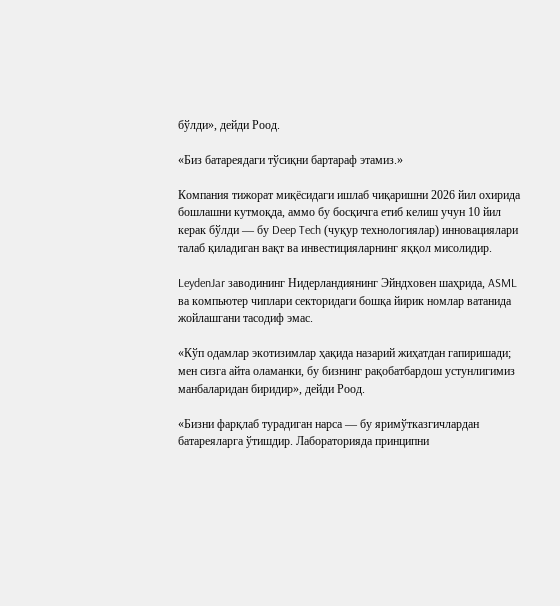бўлди», дейди Роод.

«Биз батареядаги тўсиқни бартараф этамиз.»

Компания тижорат миқёсидаги ишлаб чиқаришни 2026 йил охирида бошлашни кутмоқда, аммо бу босқичга етиб келиш учун 10 йил керак бўлди — бу Deep Tech (чуқур технологиялар) инновациялари талаб қиладиган вақт ва инвестицияларнинг яққол мисолидир.

LeydenJar заводининг Нидерландиянинг Эйндховен шаҳрида, ASML ва компьютер чиплари секторидаги бошқа йирик номлар ватанида жойлашгани тасодиф эмас.

«Кўп одамлар экотизимлар ҳақида назарий жиҳатдан гапиришади; мен сизга айта оламанки, бу бизнинг рақобатбардош устунлигимиз манбаларидан биридир», дейди Роод.

«Бизни фарқлаб турадиган нарса — бу яримўтказгичлардан батареяларга ўтишдир. Лабораторияда принципни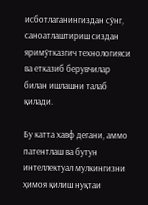исботлаганингиздан сўнг, саноатлаштириш сиздан яримўтказгич технологияси ва етказиб берувчилар билан ишлашни талаб қилади.

Бу катта хавф дегани, аммо патентлаш ва бутун интеллектуал мулкингизни ҳимоя қилиш нуқтаи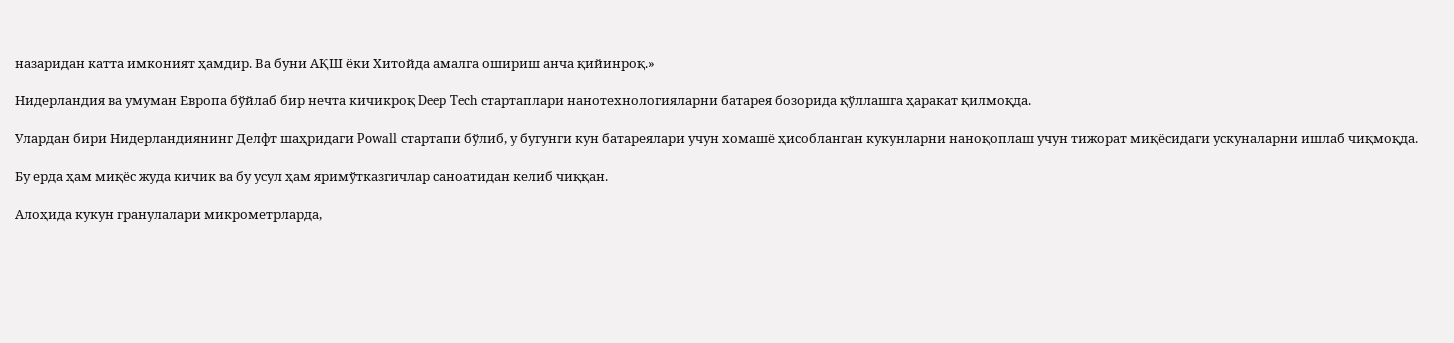назаридан катта имконият ҳамдир. Ва буни АҚШ ёки Хитойда амалга ошириш анча қийинроқ.»

Нидерландия ва умуман Европа бўйлаб бир нечта кичикроқ Deep Tech стартаплари нанотехнологияларни батарея бозорида қўллашга ҳаракат қилмоқда.

Улардан бири Нидерландиянинг Делфт шаҳридаги Powall стартапи бўлиб, у бугунги кун батареялари учун хомашё ҳисобланган кукунларни наноқоплаш учун тижорат миқёсидаги ускуналарни ишлаб чиқмоқда.

Бу ерда ҳам миқёс жуда кичик ва бу усул ҳам яримўтказгичлар саноатидан келиб чиққан.

Алоҳида кукун гранулалари микрометрларда,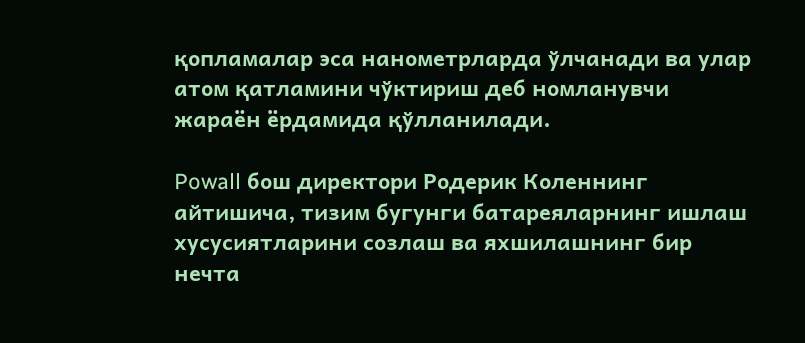қопламалар эса нанометрларда ўлчанади ва улар атом қатламини чўктириш деб номланувчи жараён ёрдамида қўлланилади.

Powall бош директори Родерик Коленнинг айтишича, тизим бугунги батареяларнинг ишлаш хусусиятларини созлаш ва яхшилашнинг бир нечта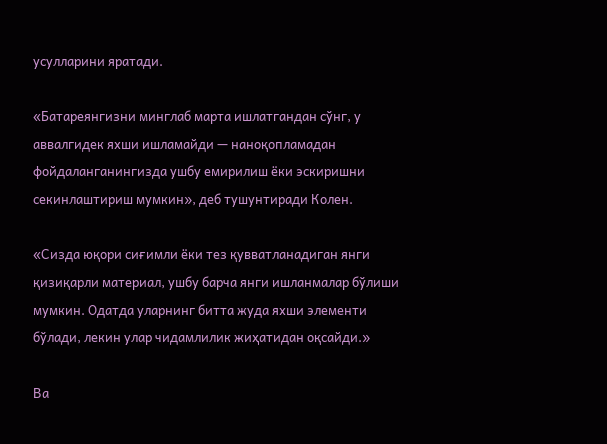усулларини яратади.

«Батареянгизни минглаб марта ишлатгандан сўнг, у аввалгидек яхши ишламайди — наноқопламадан фойдаланганингизда ушбу емирилиш ёки эскиришни секинлаштириш мумкин», деб тушунтиради Колен.

«Сизда юқори сиғимли ёки тез қувватланадиган янги қизиқарли материал, ушбу барча янги ишланмалар бўлиши мумкин. Одатда уларнинг битта жуда яхши элементи бўлади, лекин улар чидамлилик жиҳатидан оқсайди.»

Ва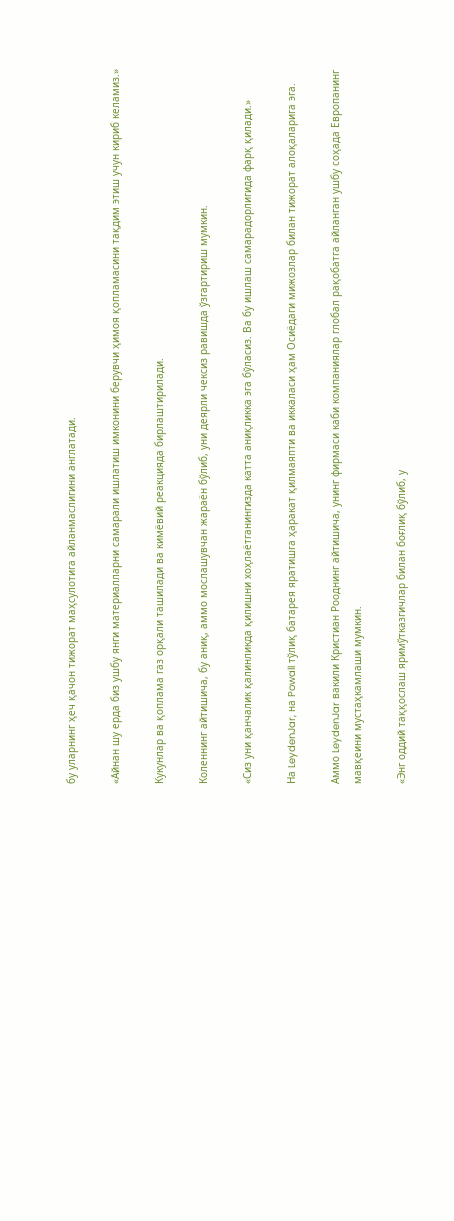бу уларнинг ҳеч қачон тижорат маҳсулотига айланмаслигини англатади.

«Айнан шу ерда биз ушбу янги материалларни самарали ишлатиш имконини берувчи ҳимоя қопламасини тақдим этиш учун кириб келамиз.»

Кукунлар ва қоплама газ орқали ташилади ва кимёвий реакцияда бирлаштирилади.

Коленнинг айтишича, бу аниқ, аммо мослашувчан жараён бўлиб, уни деярли чексиз равишда ўзгартириш мумкин.

«Сиз уни қанчалик қалинликда қилишни хоҳлаётганингизда катта аниқликка эга бўласиз. Ва бу ишлаш самарадорлигида фарқ қилади.»

На LeydenJar, на Powall тўлиқ батарея яратишга ҳаракат қилмаяпти ва иккаласи ҳам Осиёдаги мижозлар билан тижорат алоқаларига эга.

Аммо LeydenJar вакили Кристиан Рооднинг айтишича, унинг фирмаси каби компаниялар глобал рақобатга айланган ушбу соҳада Европанинг мавқеини мустаҳкамлаши мумкин.

«Энг оддий таққослаш яримўтказгичлар билан боғлиқ бўлиб, у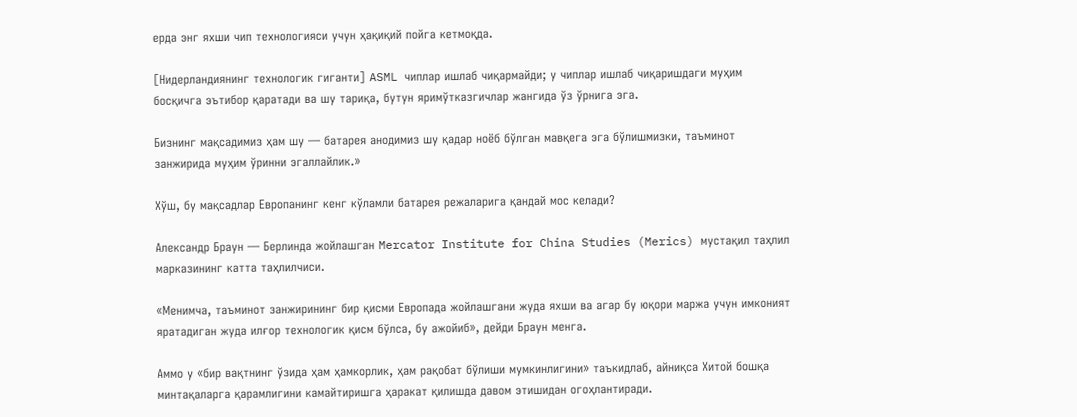ерда энг яхши чип технологияси учун ҳақиқий пойга кетмоқда.

[Нидерландиянинг технологик гиганти] ASML чиплар ишлаб чиқармайди; у чиплар ишлаб чиқаришдаги муҳим босқичга эътибор қаратади ва шу тариқа, бутун яримўтказгичлар жангида ўз ўрнига эга.

Бизнинг мақсадимиз ҳам шу — батарея анодимиз шу қадар ноёб бўлган мавқега эга бўлишмизки, таъминот занжирида муҳим ўринни эгаллайлик.»

Хўш, бу мақсадлар Европанинг кенг кўламли батарея режаларига қандай мос келади?

Александр Браун — Берлинда жойлашган Mercator Institute for China Studies (Merics) мустақил таҳлил марказининг катта таҳлилчиси.

«Менимча, таъминот занжирининг бир қисми Европада жойлашгани жуда яхши ва агар бу юқори маржа учун имконият яратадиган жуда илғор технологик қисм бўлса, бу ажойиб», дейди Браун менга.

Аммо у «бир вақтнинг ўзида ҳам ҳамкорлик, ҳам рақобат бўлиши мумкинлигини» таъкидлаб, айниқса Хитой бошқа минтақаларга қарамлигини камайтиришга ҳаракат қилишда давом этишидан огоҳлантиради.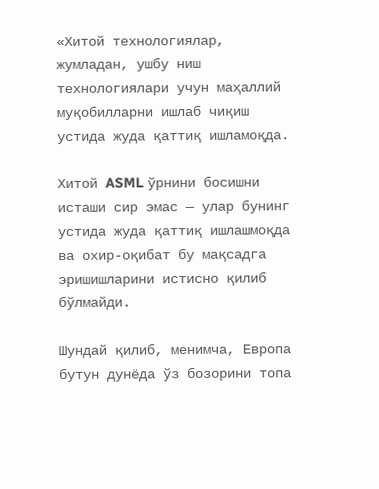«Хитой технологиялар, жумладан, ушбу ниш технологиялари учун маҳаллий муқобилларни ишлаб чиқиш устида жуда қаттиқ ишламоқда.

Хитой ASML ўрнини босишни исташи сир эмас — улар бунинг устида жуда қаттиқ ишлашмоқда ва охир-оқибат бу мақсадга эришишларини истисно қилиб бўлмайди.

Шундай қилиб, менимча, Европа бутун дунёда ўз бозорини топа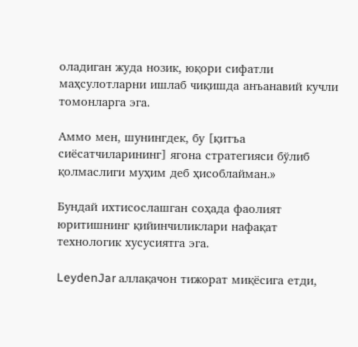оладиган жуда нозик, юқори сифатли маҳсулотларни ишлаб чиқишда анъанавий кучли томонларга эга.

Аммо мен, шунингдек, бу [қитъа сиёсатчиларининг] ягона стратегияси бўлиб қолмаслиги муҳим деб ҳисоблайман.»

Бундай ихтисослашган соҳада фаолият юритишнинг қийинчиликлари нафақат технологик хусусиятга эга.

LeydenJar аллақачон тижорат миқёсига етди,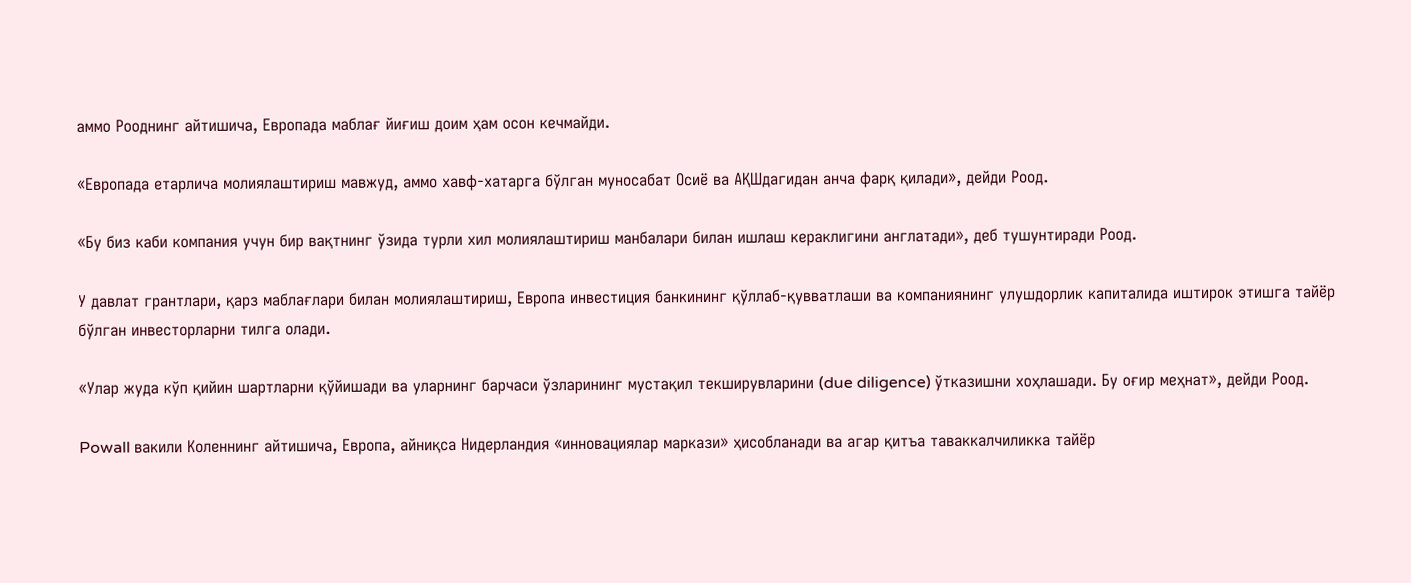аммо Рооднинг айтишича, Европада маблағ йиғиш доим ҳам осон кечмайди.

«Европада етарлича молиялаштириш мавжуд, аммо хавф-хатарга бўлган муносабат Осиё ва АҚШдагидан анча фарқ қилади», дейди Роод.

«Бу биз каби компания учун бир вақтнинг ўзида турли хил молиялаштириш манбалари билан ишлаш кераклигини англатади», деб тушунтиради Роод.

У давлат грантлари, қарз маблағлари билан молиялаштириш, Европа инвестиция банкининг қўллаб-қувватлаши ва компаниянинг улушдорлик капиталида иштирок этишга тайёр бўлган инвесторларни тилга олади.

«Улар жуда кўп қийин шартларни қўйишади ва уларнинг барчаси ўзларининг мустақил текширувларини (due diligence) ўтказишни хоҳлашади. Бу оғир меҳнат», дейди Роод.

Powall вакили Коленнинг айтишича, Европа, айниқса Нидерландия «инновациялар маркази» ҳисобланади ва агар қитъа таваккалчиликка тайёр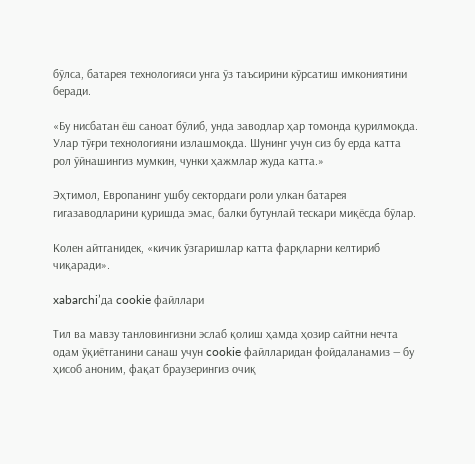бўлса, батарея технологияси унга ўз таъсирини кўрсатиш имкониятини беради.

«Бу нисбатан ёш саноат бўлиб, унда заводлар ҳар томонда қурилмоқда. Улар тўғри технологияни излашмоқда. Шунинг учун сиз бу ерда катта рол ўйнашингиз мумкин, чунки ҳажмлар жуда катта.»

Эҳтимол, Европанинг ушбу сектордаги роли улкан батарея гигазаводларини қуришда эмас, балки бутунлай тескари миқёсда бўлар.

Колен айтганидек, «кичик ўзгаришлар катта фарқларни келтириб чиқаради».

xabarchi’да cookie файллари

Тил ва мавзу танловингизни эслаб қолиш ҳамда ҳозир сайтни нечта одам ўқиётганини санаш учун cookie файлларидан фойдаланамиз — бу ҳисоб аноним, фақат браузерингиз очиқ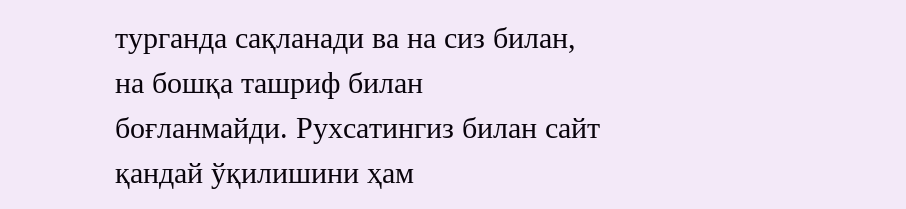турганда сақланади ва на сиз билан, на бошқа ташриф билан боғланмайди. Рухсатингиз билан сайт қандай ўқилишини ҳам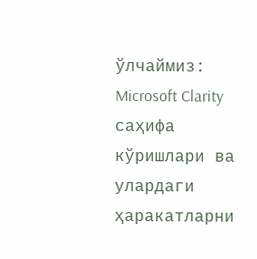ўлчаймиз: Microsoft Clarity саҳифа кўришлари ва улардаги ҳаракатларни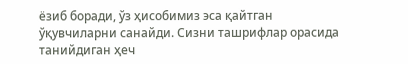ёзиб боради, ўз ҳисобимиз эса қайтган ўқувчиларни санайди. Сизни ташрифлар орасида танийдиган ҳеч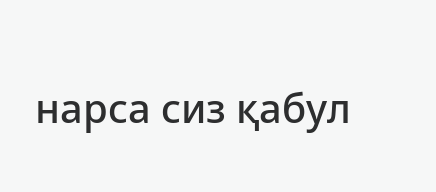нарса сиз қабул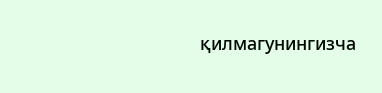қилмагунингизча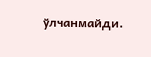ўлчанмайди.